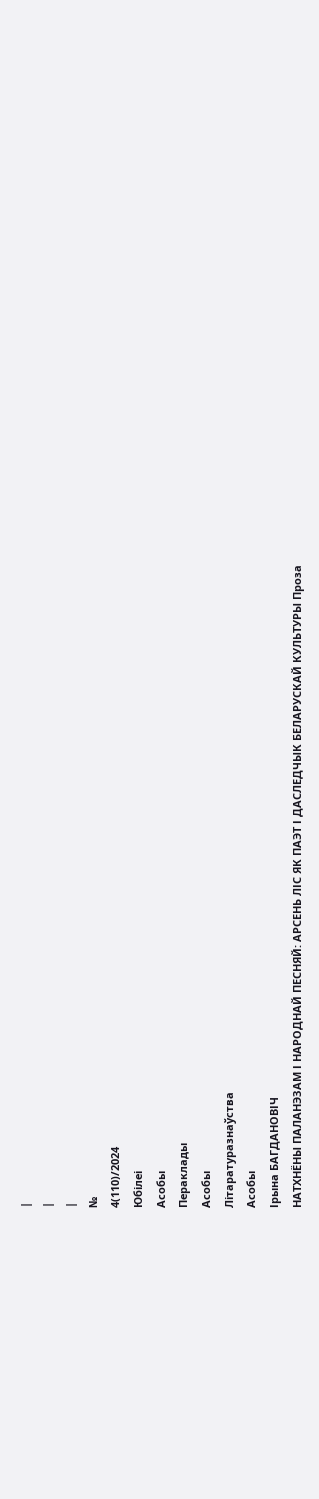|
|
|
№
4(110)/2024
Юбілеі
Асобы
Пераклады
Асобы
Літаратуразнаўства
Асобы
Ірына БАГДАНОВІЧ
НАТХНЁНЫ ПАЛАНЭЗАМ І НАРОДНАЙ ПЕСНЯЙ: АРСЕНЬ ЛІС ЯК ПАЭТ І ДАСЛЕДЧЫК БЕЛАРУСКАЙ КУЛЬТУРЫ Проза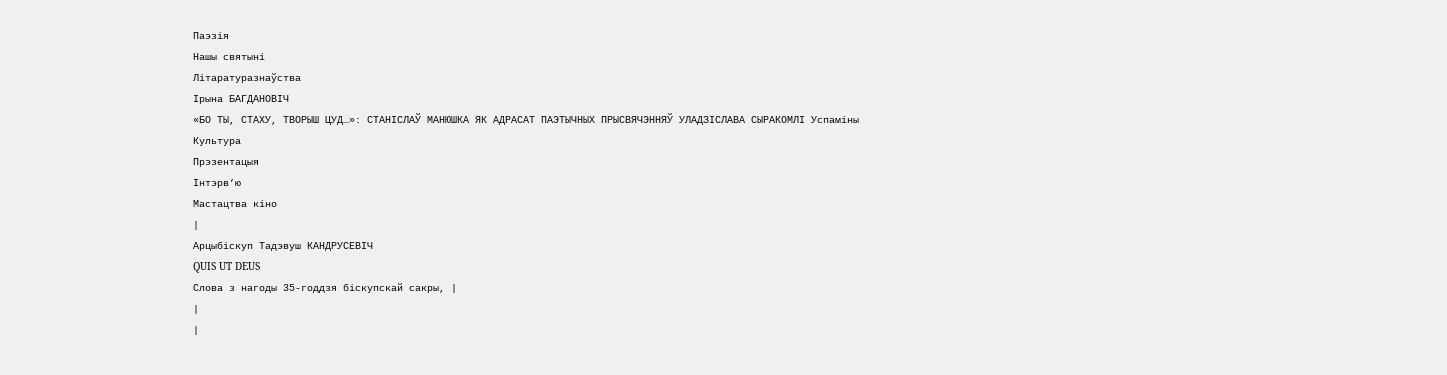Паэзія
Нашы святыні
Літаратуразнаўства
Ірына БАГДАНОВІЧ
«БО ТЫ, СТАХУ, ТВОРЫШ ЦУД…»: СТАНІСЛАЎ МАНЮШКА ЯК АДРАСАТ ПАЭТЫЧНЫХ ПРЫСВЯЧЭННЯЎ УЛАДЗІСЛАВА СЫРАКОМЛІ Успаміны
Культура
Прэзентацыя
Інтэрв’ю
Мастацтва кіно
|
Арцыбіскуп Тадэвуш КАНДРУСЕВІЧ
QUIS UT DEUS
Слова з нагоды 35-годдзя біскупскай сакры, |
|
|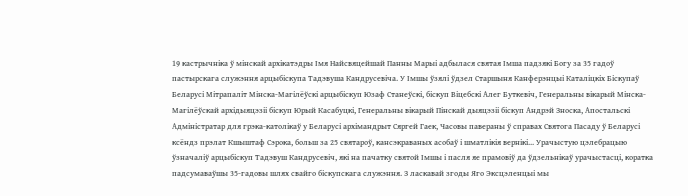19 кастрычніка ў мінскай архікатэдры Імя Найсвяцейшай Панны Марыі адбылася святая Імша падзякі Богу за 35 гадоў пастырскага служэння арцыбіскупа Тадэвуша Кандрусевіча. У Імшы ўзялі ўдзел Старшыня Канферэнцыі Каталіцкіх Біскупаў Беларусі Мітрапаліт Мінска-Магілёўскі арцыбіскуп Юзаф Станеўскі, біскуп Віцебскі Алег Буткевіч, Генеральны вікарый Мінска-Магілёўскай архідыяцэзіі біскуп Юрый Касабуцкі, Генеральны вікарый Пінскай дыяцэзіі біскуп Андрэй Зноска, Апостальскі Адміністратар для грэка-католікаў у Беларусі архімандрыт Сяргей Гаек, Часовы павераны ў справах Святога Пасаду ў Беларусі ксёндз прэлат Кшыштаф Сэрока, больш за 25 святароў, кансэкраваных асобаў і шматлікія вернікі... Урачыстую цэлебрацыю ўзначаліў арцыбіскуп Тадэвуш Кандрусевіч, які на пачатку святой Імшы і пасля яе прамовіў да ўдзельнікаў урачыстасці, коратка падсумаваўшы 35-гадовы шлях свайго біскупскага служэння. З ласкавай згоды Яго Эксцэленцыі мы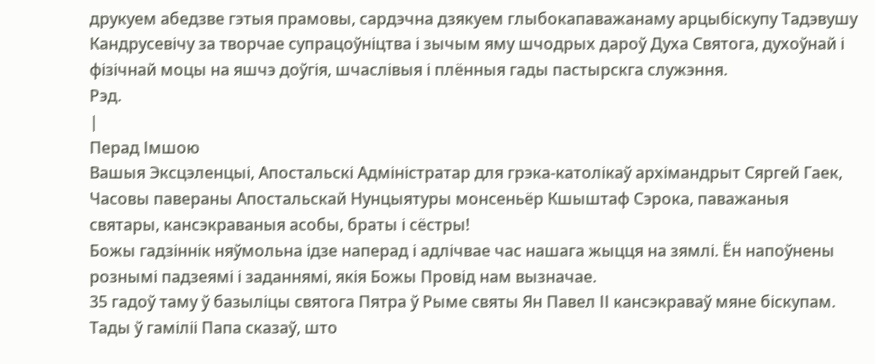друкуем абедзве гэтыя прамовы, сардэчна дзякуем глыбокапаважанаму арцыбіскупу Тадэвушу Кандрусевічу за творчае супрацоўніцтва і зычым яму шчодрых дароў Духа Святога, духоўнай і фізічнай моцы на яшчэ доўгія, шчаслівыя і плённыя гады пастырскга служэння.
Рэд.
|
Перад Імшою
Вашыя Эксцэленцыі, Апостальскі Адміністратар для грэка-католікаў архімандрыт Сяргей Гаек, Часовы павераны Апостальскай Нунцыятуры монсеньёр Кшыштаф Сэрока, паважаныя святары, кансэкраваныя асобы, браты і сёстры!
Божы гадзіннік няўмольна ідзе наперад і адлічвае час нашага жыцця на зямлі. Ён напоўнены рознымі падзеямі і заданнямі, якія Божы Провід нам вызначае.
35 гадоў таму ў базыліцы святога Пятра ў Рыме святы Ян Павел ІІ кансэкраваў мяне біскупам. Тады ў гаміліі Папа сказаў, што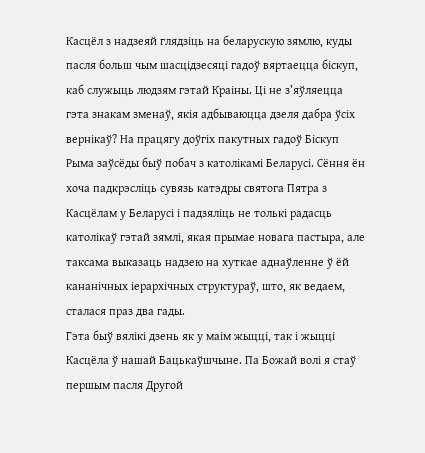Касцёл з надзеяй глядзіць на беларускую зямлю, куды пасля больш чым шасцідзесяці гадоў вяртаецца біскуп, каб служыць людзям гэтай Краіны. Ці не з’яўляецца гэта знакам зменаў, якія адбываюцца дзеля дабра ўсіх вернікаў? На працягу доўгіх пакутных гадоў Біскуп Рыма заўсёды быў побач з католікамі Беларусі. Сёння ён хоча падкрэсліць сувязь катэдры святога Пятра з Касцёлам у Беларусі і падзяліць не толькі радасць католікаў гэтай зямлі, якая прымае новага пастыра, але таксама выказаць надзею на хуткае аднаўленне ў ёй кананічных іерархічных структураў, што, як ведаем, сталася праз два гады.
Гэта быў вялікі дзень як у маім жыцці, так і жыцці Касцёла ў нашай Бацькаўшчыне. Па Божай волі я стаў першым пасля Другой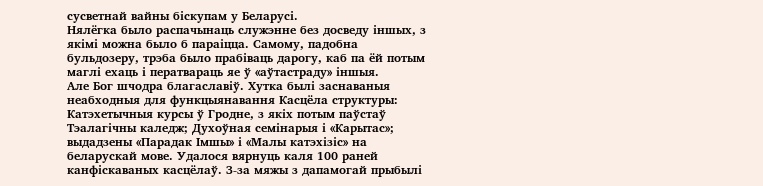сусветнай вайны біскупам у Беларусі.
Нялёгка было распачынаць служэнне без досведу іншых, з якімі можна было б параіцца. Самому, падобна бульдозеру, трэба было прабіваць дарогу, каб па ёй потым маглі ехаць і ператвараць яе ў «аўтастраду» іншыя.
Але Бог шчодра благаславіў. Хутка былі заснаваныя неабходныя для функцыянавання Касцёла структуры: Катэхетычныя курсы ў Гродне, з якіх потым паўстаў Тэалагічны каледж; Духоўная семінарыя і «Карытас»; выдадзены «Парадак Імшы» і «Малы катэхізіс» на беларускай мове. Удалося вярнуць каля 100 раней канфіскаваных касцёлаў. З-за мяжы з дапамогай прыбылі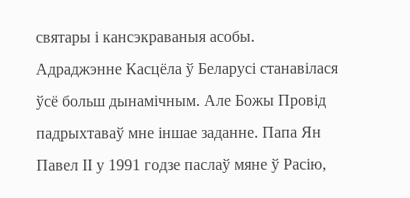святары і кансэкраваныя асобы.
Адраджэнне Касцёла ў Беларусі станавілася ўсё больш дынамічным. Але Божы Провід падрыхтаваў мне іншае заданне. Папа Ян Павел ІІ у 1991 годзе паслаў мяне ў Расію,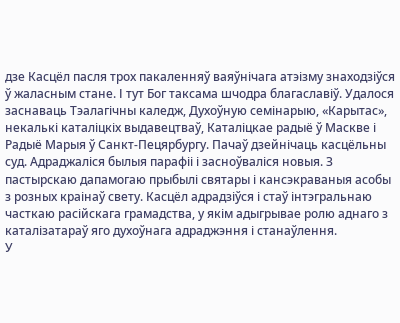дзе Касцёл пасля трох пакаленняў ваяўнічага атэізму знаходзіўся ў жаласным стане. І тут Бог таксама шчодра благаславіў. Удалося заснаваць Тэалагічны каледж, Духоўную семінарыю, «Карытас», некалькі каталіцкіх выдавецтваў, Каталіцкае радыё ў Маскве і Радыё Марыя ў Санкт-Пецярбургу. Пачаў дзейнічаць касцёльны суд. Адраджаліся былыя парафіі і засноўваліся новыя. З пастырскаю дапамогаю прыбылі святары і кансэкраваныя асобы з розных краінаў свету. Касцёл адрадзіўся і стаў інтэгральнаю часткаю расійскага грамадства, у якім адыгрывае ролю аднаго з каталізатараў яго духоўнага адраджэння і станаўлення.
У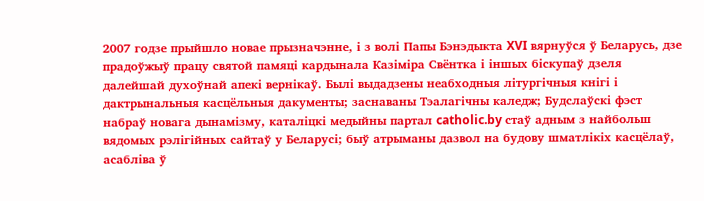2007 годзе прыйшло новае прызначэнне, і з волі Папы Бэнэдыкта XVI вярнуўся ў Беларусь, дзе прадоўжыў працу святой памяці кардынала Казіміра Свёнтка і іншых біскупаў дзеля далейшай духоўнай апекі вернікаў. Былі выдадзены неабходныя літургічныя кнігі і дактрынальныя касцёльныя дакументы; заснаваны Тэалагічны каледж; Будслаўскі фэст набраў новага дынамізму, каталіцкі медыйны партал catholic.by стаў адным з найбольш вядомых рэлігійных сайтаў у Беларусі; быў атрыманы дазвол на будову шматлікіх касцёлаў, асабліва ў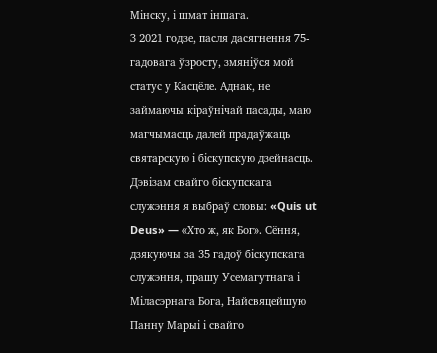Мінску, і шмат іншага.
З 2021 годзе, пасля дасягнення 75-гадовага ўзросту, змяніўся мой статус у Касцёле. Аднак, не займаючы кіраўнічай пасады, маю магчымасць далей прадаўжаць святарскую і біскупскую дзейнасць.
Дэвізам свайго біскупскага служэння я выбраў словы: «Quis ut Deus» — «Хто ж, як Бог». Сёння, дзякуючы за 35 гадоў біскупскага служэння, прашу Усемагутнага і Міласэрнага Бога, Найсвяцейшую Панну Марыі і свайго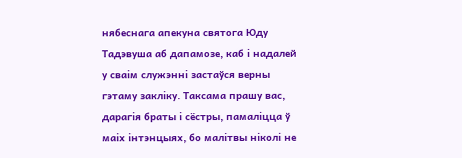нябеснага апекуна святога Юду Тадэвуша аб дапамозе, каб і надалей у сваім служэнні застаўся верны гэтаму закліку. Таксама прашу вас, дарагія браты і сёстры, памаліцца ў маіх інтэнцыях, бо малітвы ніколі не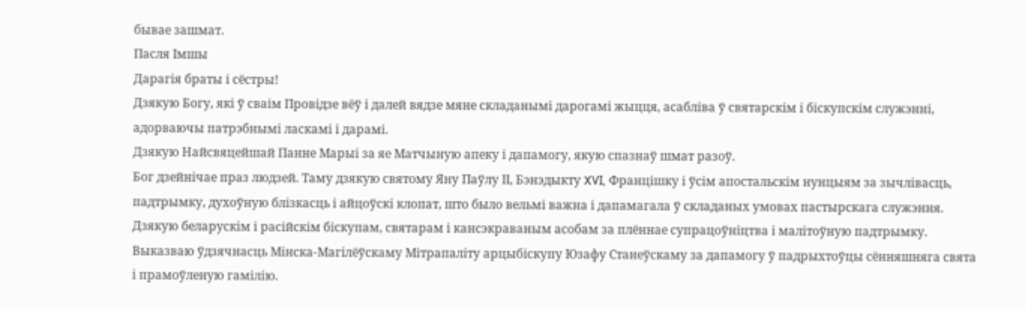бывае зашмат.
Пасля Імшы
Дарагія браты і сёстры!
Дзякую Богу, які ў сваім Провідзе вёў і далей вядзе мяне складанымі дарогамі жыцця, асабліва ў святарскім і біскупскім служэнні, адорваючы патрэбнымі ласкамі і дарамі.
Дзякую Найсвяцейшай Панне Марыі за яе Матчыную апеку і дапамогу, якую спазнаў шмат разоў.
Бог дзейнічае праз людзей. Таму дзякую святому Яну Паўлу ІІ, Бэнэдыкту XVI, Францішку і ўсім апостальскім нунцыям за зычлівасць, падтрымку, духоўную блізкасць і айцоўскі клопат, што было вельмі важна і дапамагала ў складаных умовах пастырскага служэння.
Дзякую беларускім і расійскім біскупам, святарам і кансэкраваным асобам за плённае супрацоўніцтва і малітоўную падтрымку. Выказваю ўдзячнасць Мінска-Магілёўскаму Мітрапаліту арцыбіскупу Юзафу Станеўскаму за дапамогу ў падрыхтоўцы сённяшняга свята і прамоўленую гамілію.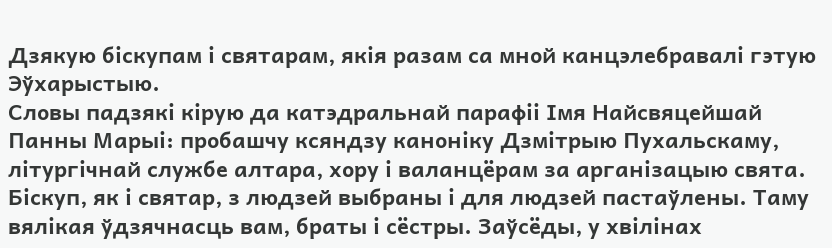Дзякую біскупам і святарам, якія разам са мной канцэлебравалі гэтую Эўхарыстыю.
Словы падзякі кірую да катэдральнай парафіі Імя Найсвяцейшай Панны Марыі: пробашчу ксяндзу каноніку Дзмітрыю Пухальскаму, літургічнай службе алтара, хору і валанцёрам за арганізацыю свята.
Біскуп, як і святар, з людзей выбраны і для людзей пастаўлены. Таму вялікая ўдзячнасць вам, браты і сёстры. Заўсёды, у хвілінах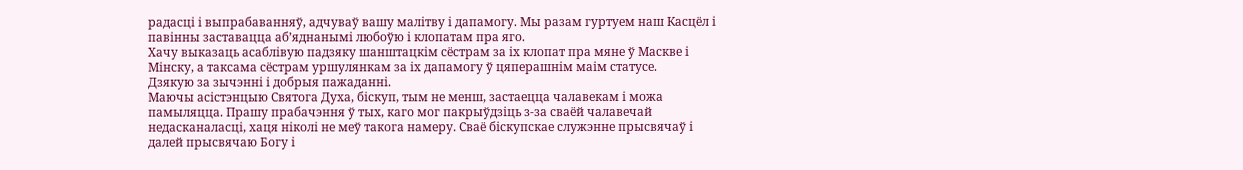радасці і выпрабаванняў, адчуваў вашу малітву і дапамогу. Мы разам гуртуем наш Касцёл і павінны заставацца аб’яднанымі любоўю і клопатам пра яго.
Хачу выказаць асаблівую падзяку шанштацкім сёстрам за іх клопат пра мяне ў Маскве і Мінску, а таксама сёстрам уршулянкам за іх дапамогу ў цяперашнім маім статусе.
Дзякую за зычэнні і добрыя пажаданні.
Маючы асістэнцыю Святога Духа, біскуп, тым не менш, застаецца чалавекам і можа памыляцца. Прашу прабачэння ў тых, каго мог пакрыўдзіць з-за сваёй чалавечай недасканаласці, хаця ніколі не меў такога намеру. Сваё біскупскае служэнне прысвячаў і далей прысвячаю Богу і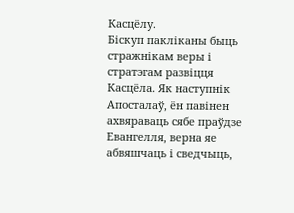Касцёлу.
Біскуп пакліканы быць стражнікам веры і стратэгам развіцця Касцёла. Як наступнік Апосталаў, ён павінен ахвяраваць сябе праўдзе Евангелля, верна яе абвяшчаць і сведчыць,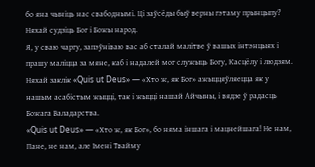бо яна чыніць нас свабоднымі. Ці заўсёды быў верны гэтаму прынцыпу? Няхай судзіць Бог і Божы народ.
Я, у сваю чаргу, запэўніваю вас аб сталай малітве ў вашых інтэнцыях і прашу маліцца за мяне, каб і надалей мог служыць Богу, Касцёлу і людзям.
Няхай заклік «Quis ut Deus» — «Хто ж, як Бог» ажыццяўляецца як у нашым асабістым жыцці, так і жыцці нашай Айчыны, і вядзе ў радасць Божага Валадарства.
«Quis ut Deus» — «Хто ж, як Бог», бо няма іншага і мацнейшага! Не нам, Пане, не нам, але Імені Твайму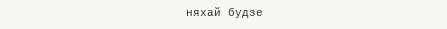няхай будзе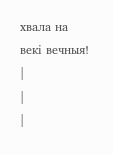хвала на векі вечныя!
|
|
|